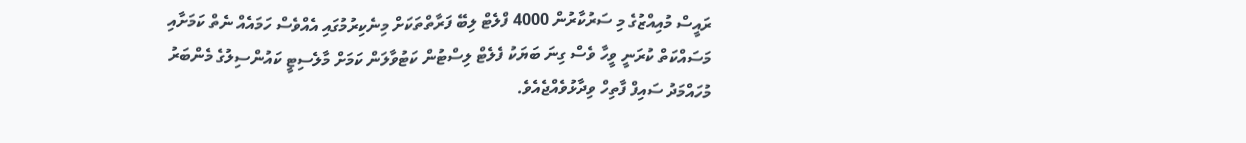ރައީސް މުއިއްޒުގެ މި ސަރުކާރުން 4000 ފްލެޓް ލިބޭ ފަރާތްތަކަށް މިނެކިރުމުގައި އެއްވެސް ހަމައެއް ނެތް ކަމަށާއި މަސައްކަތް ކުރަނީ ވީހާ ވެސް ގިނަ ބަޔަކު ފެލެޓް ލިސްޓުން ކަޓުވާލަން ކަމަށް މާލެސިޓީ ކައުންސިލުގެ މެންބަރު މުހައްމަދު ސައިފް ފާތިހް ވިދާޅުވެއްޖެއެވެ.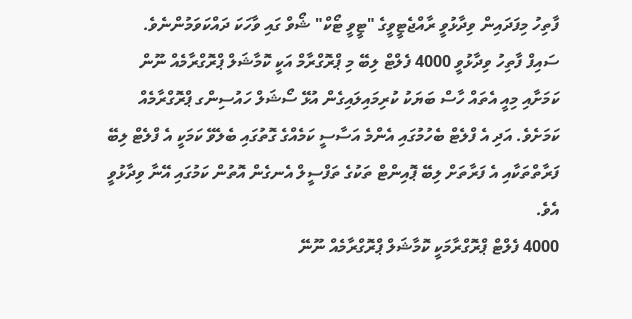ފާތިހު މިފަދައިން ވިދާޅުވީ ރާއްޖެޓީވީގެ "ޓީވީ ޓޯކް" ޝޯވް ގައި ވާހަކަ ދައްކަވަމުންނެވެ.
ސައިފް ފާތިހު ވިދާޅުވީ 4000 ފެލްޓް ލިބޭ މި ޕްރޮގްރާމް އަކީ ކޮމާޝަލް ޕްރޮގްރާމެއް ނޫން ކަމަށާއި މިއީ އެތައް ހާސް ބަޔަކު ކުރިމައިލައިގެން އުޅޭ ސޯޝަލް ހައުސިންގ ޕްރޮގްރާމެއް ކަމަށެވެ. އަދި އެ ފްލެޓް ބެހުމުގައި އެންމެ އަސާސީ ކަމެއްގެ ގޮތުގައި ބެލެވޭ ކަމަކީ އެ ފްލެޓް ލިބޭ ފަރާތްތަކާއި އެ ފަރާތަށް ލިބޭ ޕޮއިންޓް ތަކުގެ ތަފްސީލް އެނގެން އޮތުން ކަމުގައި އޭނާ ވިދާޅުވީ އެވެ.
4000 ފެލްޓް ޕްރޮގްރާމަކީ ކޮމާޝަލް ޕްރޮގްރާމެއް ނޫނޭ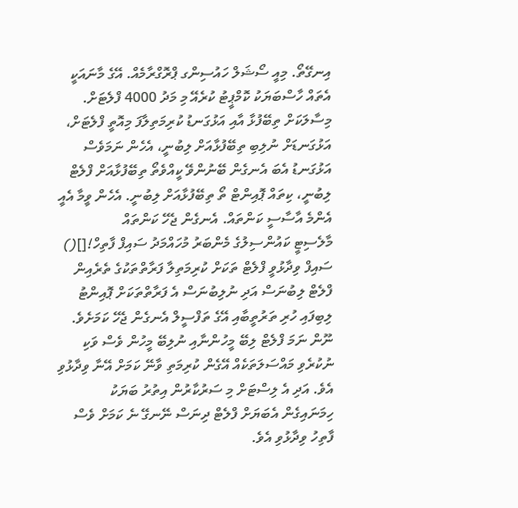އިނގޭތޯ. މިއީ ސޯޝަލް ހައުސިންގ ޕްރޮގްރާމެއް. އޭގެ މާނައަކީ އެތައް ހާސްބަޔަކު ކޮމްޕީޓު ކުރެއޭ މި މަދު 4000 ފްލެޓަށް. މިސާލަކަށް ތިބޭފުޅާ އާއި އަޅުގަނޑު ކުރިމަތިލާފަ މިއޮތީ ފްލެޓަށް، އަޅުގަނޑަށް ނުލިބި ތިބޭފުޅާއަށް ލިބުނީ، އެހެން ނަމަވެސް އަޅުގަނޑު އެބަ އެނގެން ބޭނުންވޭ ކީއްވެތޯ ތިބޭފުޅާއަށް ފްލެޓް ލިބުނީ، ކިތައް ޕޮއިންޓް ތޯ ތިބޭފުޅާއަށް ލިބުނީ. އެހެން ވީމާ އެއީ އެންމެ އާސާސީ ކަންތައް. އެނގެން ޖެހޭ ކަންތައް
މާލެސިޓީ ކައުންސިލުގެ މެންބަރު މުހައްމަދު ސައިފް ފާތިހް![]()
ސައިފް ވިދާޅުވީ ފްލެޓް ތަކަށް ކުރިމަތިލާ ފަރާތްތަކުގެ ތެރެއިން ފްލެޓް ލިބުނަސް އަދި ނުލިބުނަސް އެ ފަރާތްތަކަށް ޕޮއިންޓު ލިބިފައި ހުރި ތަރުތީބާއި އޭގެ ތަފްސީލް އެނގެން ޖެހޭ ކަމަށެވެ.
ނޫން ނަމަ ފްލެޓް ލިބޭ މީހުންނާއި ނުލިބޭ މީހުން ވެސް ވަކި ނުކުރެވި މައްސަލަތަކެއް އޭގެން ކުރިމަތި ވާނޭ ކަމަށް އޭނާ ވިދާޅުވި އެވެ. އަދި އެ ލިސްޓަށް މި ސަރުކާރުން އިތުރު ބަޔަކު ހިމަނައިގެން އެބަޔަށް ފްލެޓް ދިނަސް ނޭނގޭ ނެ ކަމަށް ވެސް ފާތިހު ވިދާޅުވި އެވެ.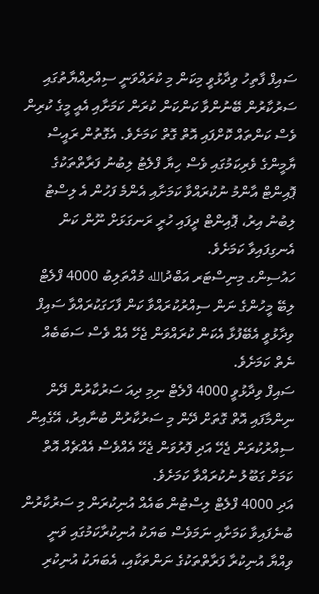ސައިފް ފާތިހު ވިދާޅުވީ މިކަން މި ކުރައްވަނީ ސިއްރިއްޔާތުގައި ސަރުކާރުން ބޭނުންވާ ކަންކަން ކުރަން ކަމަށާއި އެއީ މީގެ ކުރިން ވެސް ކަންތައް ކޮށްފައި އޮތް ގޮތް ކަމަށެވެ. އެގޮތުން ރައީސް ޔާމީންގެ ވެރިކަމުގައި ވެސް ހިޔާ ފްލެޓު ލިބުނު ފަރާތްތަކުގެ ޕޮއިންޓް އާންމު ނުކުރައްވާ ކަމަށާއި އެންމެ ފަހުން އެ ލިސްޓު ލިބުނު އިރު، ޕޮއިންޓް ދީފައި ހުރީ ރަނގަޅަށް ނޫން ކަން އެނގިފައިވާ ކަމަށެވެ.
ހައުސިންގ މިނިސްޓަރ އަބްދުالله މުއްތަލިބު 4000 ފްލެޓް ލިބޭ މީހުންގެ ނަން ސިއްރުކުރައްވާ ކަން ފާހަގަކުރައްވާ ސައިފް ވިދާޅުވީ އެބޭފުޅާ އެކަން ކުރައްވަން ޖެހޭ އެއް ވެސް ސަބަބެއް ނެތް ކަމަށެވެ.
ސައިފް ވިދާޅުވީ 4000 ފްލެޓް ނިމި ދިއަ ސަރުކާރުން ދޭން ނިންމާފައި އޮތް ގޮތަށް ދޭން މި ސަރުކާރުން ބުނާއިރު، އޭގެއިން ސިއްރުކުރަން ޖެހޭ އަދި ފޮރުވަން ޖެހޭ އެއްވެސް އެއްޗެއް އޮތް ކަމަށް ގަބޫލު ނުކުރައްވާ ކަމަށެވެ.
އަދި 4000 ފްލެޓް ލިސްޓުން ބައެއް އުނިކުރަން މި ސަރުކާރުން ބުނެފައިވާ ކަމަށާއި ނަމަވެސް ބަޔަކު އުނިކުރާކަމުގައި ވަނީ ވިއްޔާ އުނިކުރާ ފަރާތްތަކުގެ ނަންތަކާއި، އެބަޔަކު އުނިކުރި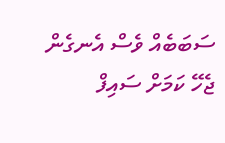ސަބަބެއް ވެސް އެނގެން ޖެހޭ ކަމަށް ސައިފް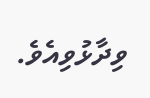ވިދާޅުވިއެވެ.